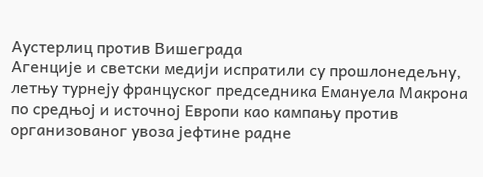Аустерлиц против Вишеграда
Агенције и светски медији испратили су прошлонедељну, летњу турнеју француског председника Емануела Макрона по средњој и источној Европи као кампању против организованог увоза јефтине радне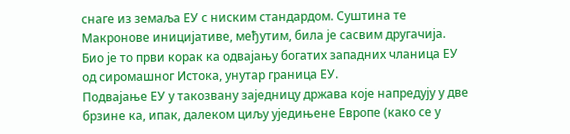снаге из земаља ЕУ с ниским стандардом. Суштина те Макронове иницијативе, међутим, била је сасвим другачија.
Био је то први корак ка одвајању богатих западних чланица ЕУ од сиромашног Истока, унутар граница ЕУ.
Подвајање ЕУ у такозвану заједницу држава које напредују у две брзине ка, ипак, далеком циљу уједињене Европе (како се у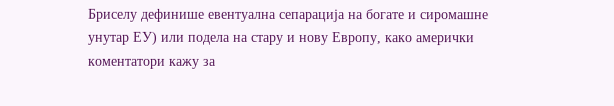Бриселу дефинише евентуална сепарација на богате и сиромашне унутар ЕУ) или подела на стару и нову Европу, како амерички коментатори кажу за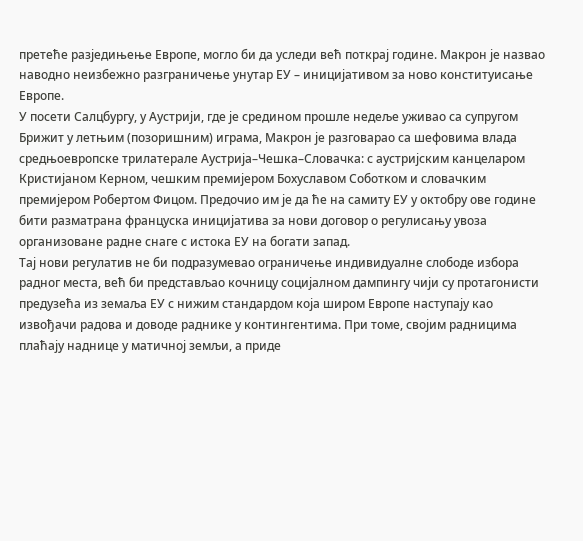претеће разједињење Европе, могло би да уследи већ поткрај године. Макрон је назвао наводно неизбежно разграничење унутар ЕУ – иницијативом за ново конституисање Европе.
У посети Салцбургу, у Аустрији, где је средином прошле недеље уживао са супругом Брижит у летњим (позоришним) играма, Макрон је разговарао са шефовима влада средњоевропске трилатерале Аустрија–Чешка–Словачка: с аустријским канцеларом Кристијаном Керном, чешким премијером Бохуславом Соботком и словачким премијером Робертом Фицом. Предочио им је да ће на самиту ЕУ у октобру ове године бити разматрана француска иницијатива за нови договор о регулисању увоза организоване радне снаге с истока ЕУ на богати запад.
Тај нови регулатив не би подразумевао ограничење индивидуалне слободе избора радног места, већ би представљао кочницу социјалном дампингу чији су протагонисти предузећа из земаља ЕУ с нижим стандардом која широм Европе наступају као извођачи радова и доводе раднике у контингентима. При томе, својим радницима плаћају наднице у матичној земљи, а приде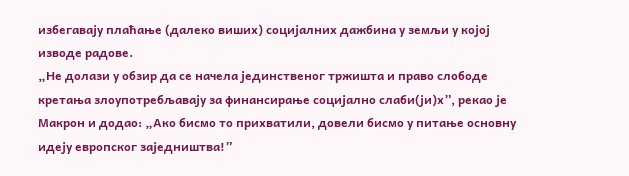избегавају плаћање (далеко виших) социјалних дажбина у земљи у којој изводе радове.
„Не долази у обзир да се начела јединственог тржишта и право слободе кретања злоупотребљавају за финансирање социјално слаби(ји)х”, рекао је Макрон и додао: „Ако бисмо то прихватили, довели бисмо у питање основну идеју европског заједништва!”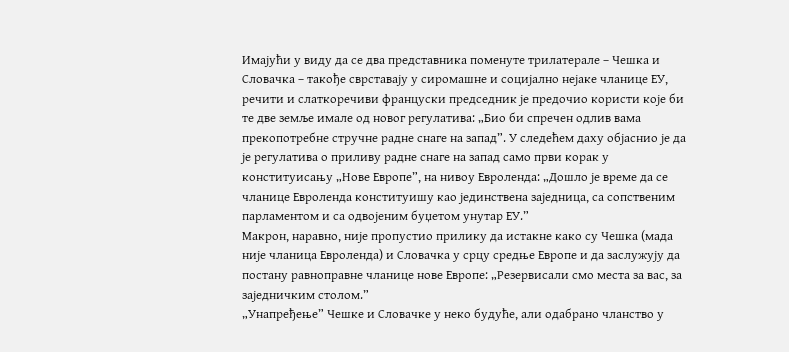Имајући у виду да се два представника поменуте трилатерале – Чешка и Словачка – такође сврставају у сиромашне и социјално нејаке чланице ЕУ, речити и слаткоречиви француски председник је предочио користи које би те две земље имале од новог регулатива: „Био би спречен одлив вама прекопотребне стручне радне снаге на запад”. У следећем даху објаснио је да је регулатива о приливу радне снаге на запад само први корак у конституисању „Нове Европе”, на нивоу Евроленда: „Дошло је време да се чланице Евроленда конституишу као јединствена заједница, са сопственим парламентом и са одвојеним буџетом унутар ЕУ.”
Макрон, наравно, није пропустио прилику да истакне како су Чешка (мада није чланица Евроленда) и Словачка у срцу средње Европе и да заслужују да постану равноправне чланице нове Европе: „Резервисали смо места за вас, за заједничким столом.”
„Унапређење” Чешке и Словачке у неко будуће, али одабрано чланство у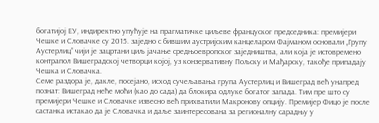богатијој ЕУ, индиректно упућује на прагматичке циљеве француског председника: премијери Чешке и Словачке су 2015. заједно с бившим аустријским канцеларом Фајманом основали „Групу Аустерлиц” чији је зацртани циљ јачање средњоевропског заједништва, али која је истовремено контрапол Вишеградској четворци којој, уз конзервативну Пољску и Мађарску, такође припадају Чешка и Словачка.
Семе раздора је, дакле, посејано, исход сучељавања група Аустерлиц и Вишеград већ унапред познат: Вишеград неће моћи (као до сада) да блокира одлуке богатог запада. Тим пре што су премијери Чешке и Словачке извесно већ прихватили Макронову опцију. Премијер Фицо је после састанка истакао да је Словачка и даље заинтересована за регионалну сарадњу у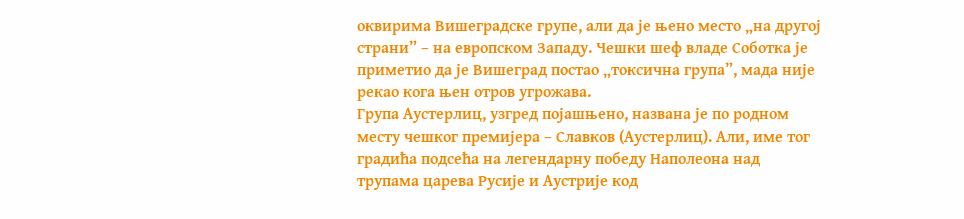оквирима Вишеградске групе, али да је њено место „на другој страни” – на европском Западу. Чешки шеф владе Соботка је приметио да је Вишеград постао „токсична група”, мада није рекао кога њен отров угрожава.
Група Аустерлиц, узгред појашњено, названа је по родном месту чешког премијера – Славков (Аустерлиц). Али, име тог градића подсећа на легендарну победу Наполеона над трупама царева Русије и Аустрије код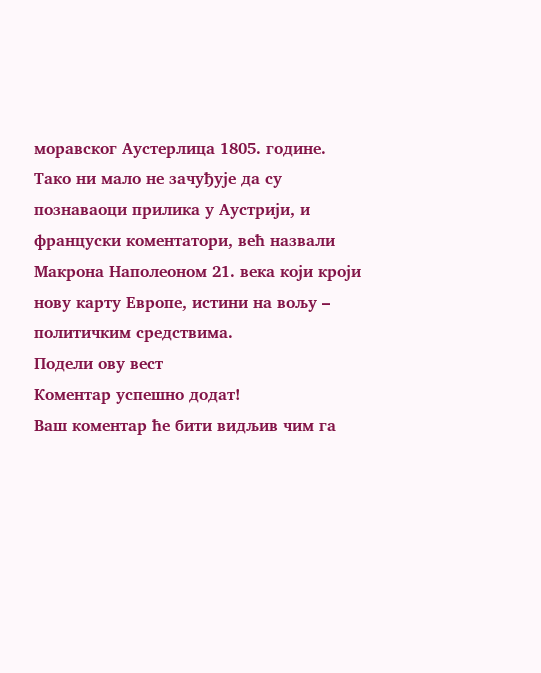моравског Аустерлица 1805. године. Тако ни мало не зачуђује да су познаваоци прилика у Аустрији, и француски коментатори, већ назвали Макрона Наполеоном 21. века који кроји нову карту Европе, истини на вољу – политичким средствима.
Подели ову вест
Комeнтар успeшно додат!
Ваш комeнтар ћe бити видљив чим га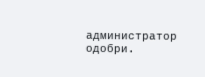администратор одобри.